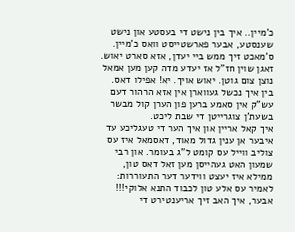כ'מיין.. איך בין נישט די בעסטע און נישט שענסטע, אבער פארשטייסט וואס כ'מיין. ס'מאכט זיך ממש ביי יעדן, אזא סארט יאוש.
זאגן שוין חז"ל אז יעדע מדה קען מען אמאל נוצן צום גוטן. יאוש אויך. יא! אפילו דאס.
בין איך נכשל געווארן אין אזא הרהור דעם עש"ק אין סאמע ברען פון הערן קול מבשר בשעת'ן צוגרייטן די שבת ליכט.
איך קאל אריין און איך הער די טעגליכע עד איבער אן ענין גדול מאוד, דאסמאל איז עס צוליב ווייל עס קומט ל"ג בעומר. און רבי שמעון האט געהייסן מען זאל דאס טון, ממילא איז יעצט ווידער דער התעוררות: לאמיר עס אלע טון לכבוד התנא אלוקי!!!
אבער, איך האב זיך אריענטירט די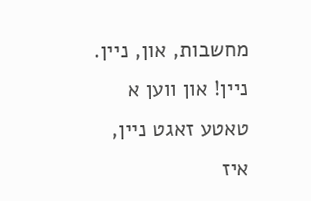מחשבות, און, ניין. ניין! און ווען א טאטע זאגט ניין, איז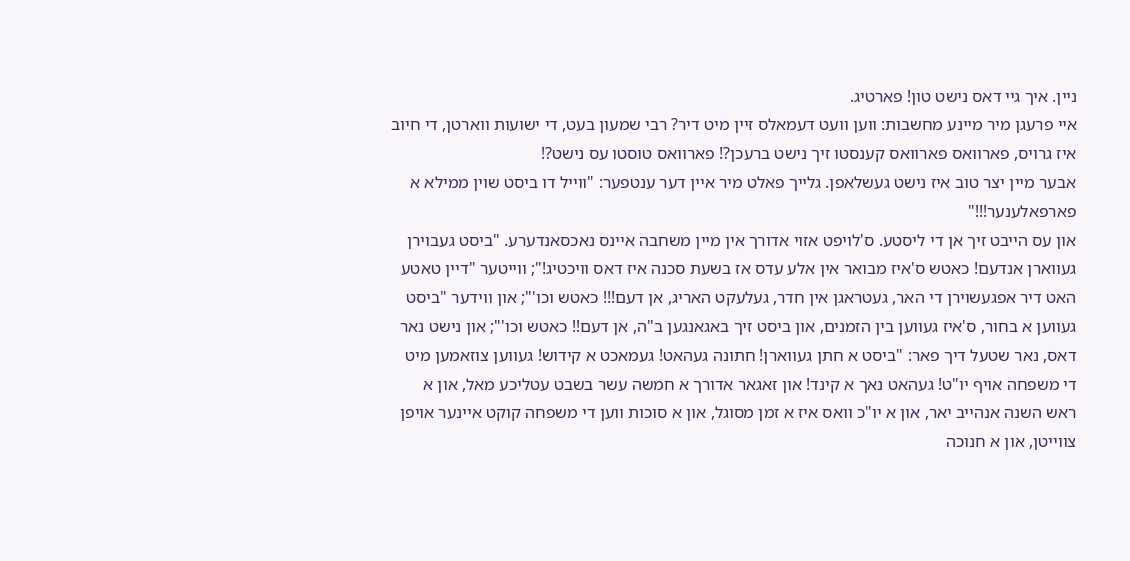ניין. איך גיי דאס נישט טון! פארטיג.
איי פרעגן מיר מיינע מחשבות: ווען וועט דעמאלס זיין מיט דיר? רבי שמעון בעט, די ישועות ווארטן, די חיוב איז גרויס, פארוואס פארוואס קענסטו זיך נישט ברעכן?! פארוואס טוסטו עס נישט?!
אבער מיין יצר טוב איז נישט געשלאפן. גלייך פאלט מיר איין דער ענטפער: "ווייל דו ביסט שוין ממילא א פארפאלענער!!!"
און עס הייבט זיך אן די ליסטע. ס'לויפט אזוי אדורך אין מיין משחבה איינס נאכסאנדערע. "ביסט געבוירן געווארן אנדעם! כאטש ס'איז מבואר אין אלע עדס אז בשעת סכנה איז דאס וויכטיג!"; ווייטער "דיין טאטע האט דיר אפגעשוירן די האר, געטראגן אין חדר, געלעקט האריג, אן דעם!!! כאטש וכו'"; און ווידער "ביסט געווען א בחור, ס'איז געווען בין הזמנים, און ביסט זיך באגאנגען ב"ה, אן דעם!! כאטש וכו'"; און נישט נאר דאס, נאר שטעל דיך פאר: "ביסט א חתן געווארן! חתונה געהאט! געמאכט א קידוש! געווען צוזאמען מיט די משפחה אויף יו"ט! געהאט נאך א קינד! און זאגאר אדורך א חמשה עשר בשבט עטליכע מאל, און א ראש השנה אנהייב יאר, און א יו"כ וואס איז א זמן מסוגל, און א סוכות ווען די משפחה קוקט איינער אויפן צווייטן, און א חנוכה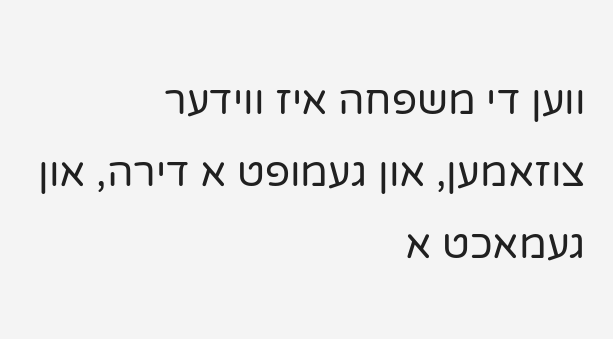ווען די משפחה איז ווידער צוזאמען, און געמופט א דירה, און געמאכט א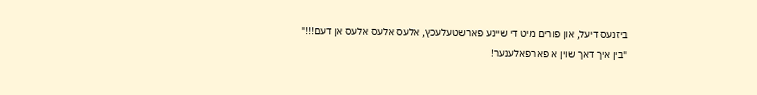ביזנעס דיעל, און פורים מיט די שיינע פארשטעלעכץ, אלעס אלעס אלעס אן דעם!!!"
"בין איך דאך שוין א פארפאלענער!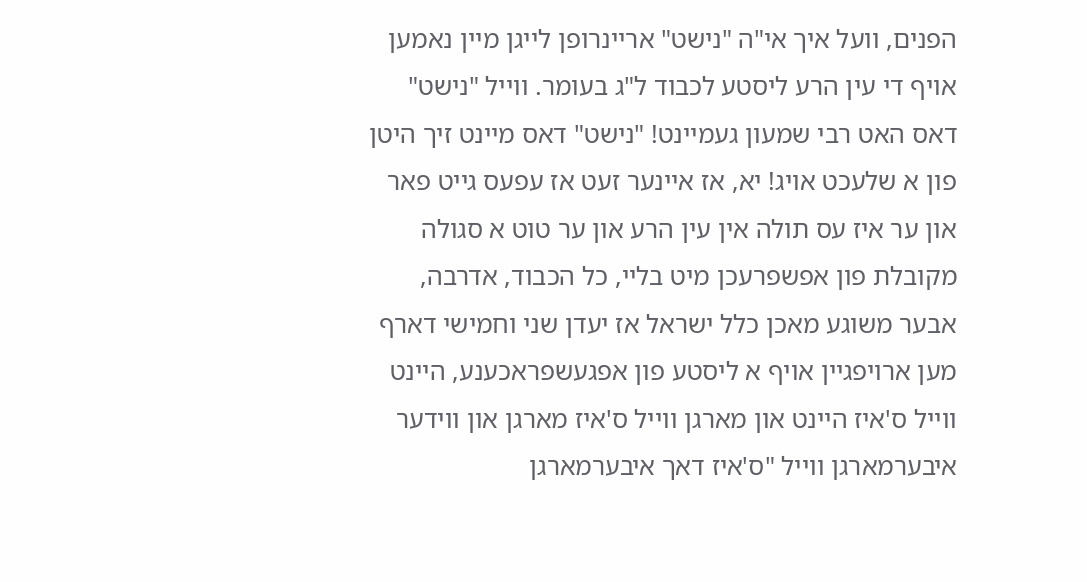הפנים, וועל איך אי"ה "נישט" אריינרופן לייגן מיין נאמען אויף די עין הרע ליסטע לכבוד ל"ג בעומר. ווייל "נישט" דאס האט רבי שמעון געמיינט! "נישט" דאס מיינט זיך היטן פון א שלעכט אויג! יא, אז איינער זעט אז עפעס גייט פאר און ער איז עס תולה אין עין הרע און ער טוט א סגולה מקובלת פון אפשפרעכן מיט בליי, כל הכבוד, אדרבה, אבער משוגע מאכן כלל ישראל אז יעדן שני וחמישי דארף מען ארויפגיין אויף א ליסטע פון אפגעשפראכענע, היינט ווייל ס'איז היינט און מארגן ווייל ס'איז מארגן און ווידער איבערמארגן ווייל "ס'איז דאך איבערמארגן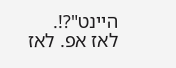היינט"?!.
לאז אפ. לאז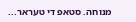מנוחה. סטאפ די טעראר...